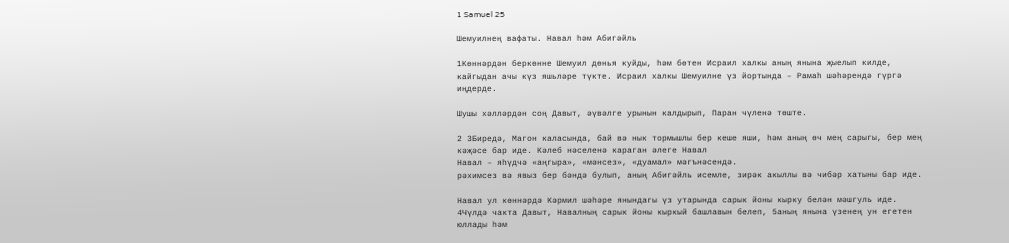1 Samuel 25

Шемуилнең вафаты. Навал һәм Абигәйль

1Көннәрдән беркөнне Шемуил дөнья куйды, һәм бөтен Исраил халкы аның янына җыелып килде, кайгыдан ачы күз яшьләре түкте. Исраил халкы Шемуилне үз йортында – Рамаһ шәһәрендә гүргә иңдерде.

Шушы хәлләрдән соң Давыт, әүвәлге урынын калдырып, Паран чүленә төште.

2 3Биредә, Магон каласында, бай вә нык тормышлы бер кеше яши, һәм аның өч мең сарыгы, бер мең кәҗәсе бар иде. Кәлеб нәселенә караган әлеге Навал
Навал – яһүдчә «аңгыра», «мәнсез», «дуамал» мәгънәсендә.
рәхимсез вә явыз бер бәндә булып, аның Абигәйль исемле, зирәк акыллы вә чибәр хатыны бар иде.

Навал ул көннәрдә Кәрмил шәһәре янындагы үз утарында сарык йоны кырку белән мәшгуль иде.
4Чүлдә чакта Давыт, Навалның сарык йоны кыркый башлавын белеп, 5аның янына үзенең ун егетен юллады һәм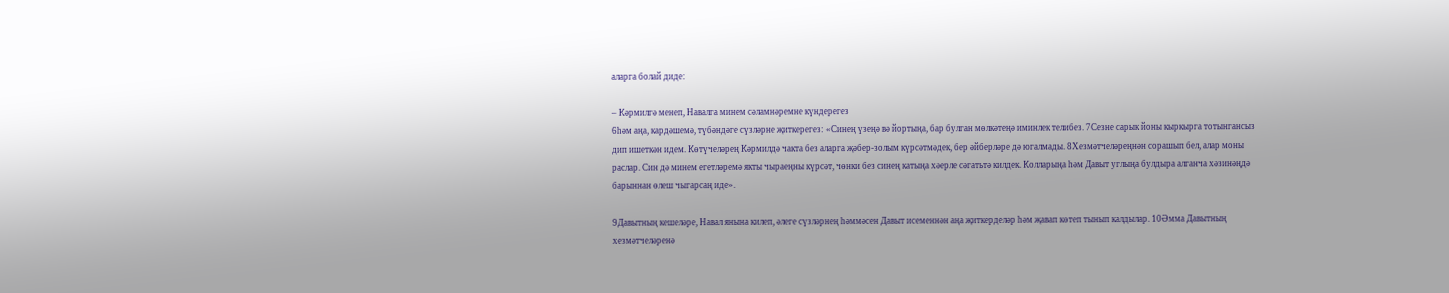аларга болай диде:

– Кәрмилгә менеп, Навалга минем сәламнәремне күндерегез
6һәм аңа, кардәшемә, түбәндәге сүзләрне җиткерегез: «Синең үзеңә вә йортыңа, бар булган мөлкәтеңә иминлек телибез. 7Сезне сарык йоны кыркырга тотынгансыз дип ишеткән идем. Көтүчеләрең Кәрмилдә чакта без аларга җәбер-золым күрсәтмәдек, бер әйберләре дә югалмады. 8Хезмәтчеләреңнән сорашып бел, алар моны раслар. Син дә минем егетләремә якты чыраеңны күрсәт, чөнки без синең катыңа хәерле сәгатьтә килдек. Колларыңа һәм Давыт углыңа булдыра алганча хәзинәңдә барыннан өлеш чыгарсаң иде».

9Давытның кешеләре, Навал янына килеп, әлеге сүзләрнең һәммәсен Давыт исеменнән аңа җиткерделәр һәм җавап көтеп тынып калдылар. 10Әмма Давытның хезмәтчеләренә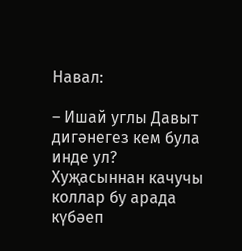Навал:

– Ишай углы Давыт дигәнегез кем була инде ул? Хуҗасыннан качучы коллар бу арада күбәеп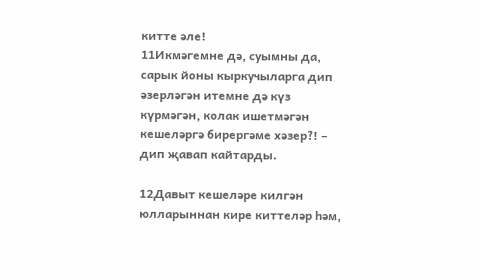китте әле!
11Икмәгемне дә, суымны да, сарык йоны кыркучыларга дип әзерләгән итемне дә күз күрмәгән, колак ишетмәгән кешеләргә бирергәме хәзер?! – дип җавап кайтарды.

12Давыт кешеләре килгән юлларыннан кире киттеләр һәм,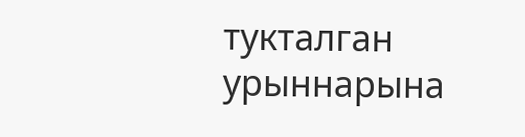тукталган урыннарына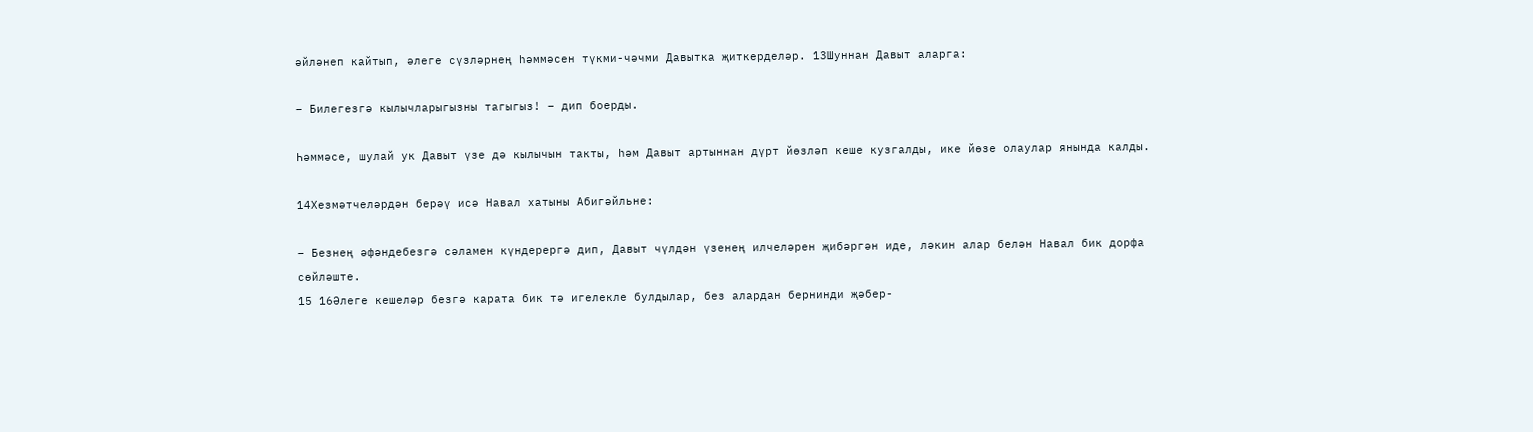әйләнеп кайтып, әлеге сүзләрнең һәммәсен түкми-чәчми Давытка җиткерделәр. 13Шуннан Давыт аларга:

– Билегезгә кылычларыгызны тагыгыз! – дип боерды.

Һәммәсе, шулай ук Давыт үзе дә кылычын такты, һәм Давыт артыннан дүрт йөзләп кеше кузгалды, ике йөзе олаулар янында калды.

14Хезмәтчеләрдән берәү исә Навал хатыны Абигәйльне:

– Безнең әфәндебезгә сәламен күндерергә дип, Давыт чүлдән үзенең илчеләрен җибәргән иде, ләкин алар белән Навал бик дорфа сөйләште.
15 16Әлеге кешеләр безгә карата бик тә игелекле булдылар, без алардан бернинди җәбер-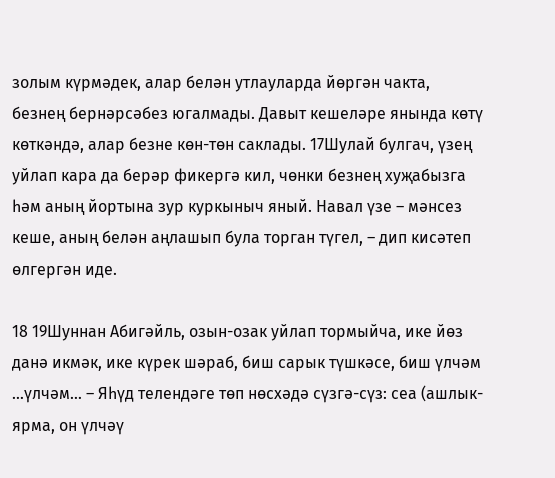золым күрмәдек, алар белән утлауларда йөргән чакта, безнең бернәрсәбез югалмады. Давыт кешеләре янында көтү көткәндә, алар безне көн-төн саклады. 17Шулай булгач, үзең уйлап кара да берәр фикергә кил, чөнки безнең хуҗабызга һәм аның йортына зур куркыныч яный. Навал үзе – мәнсез кеше, аның белән аңлашып була торган түгел, – дип кисәтеп өлгергән иде.

18 19Шуннан Абигәйль, озын-озак уйлап тормыйча, ике йөз данә икмәк, ике күрек шәраб, биш сарык түшкәсе, биш үлчәм
…үлчәм… – Яһүд телендәге төп нөсхәдә сүзгә-сүз: сеа (ашлык-ярма, он үлчәү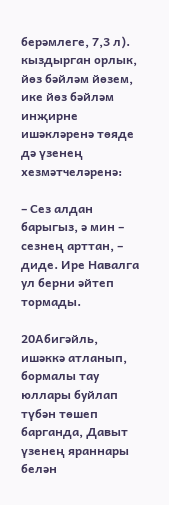берәмлеге, 7,3 л).
кыздырган орлык, йөз бәйләм йөзем, ике йөз бәйләм инҗирне ишәкләренә төяде дә үзенең хезмәтчеләренә:

– Сез алдан барыгыз, ә мин – сезнең арттан, – диде. Ире Навалга ул берни әйтеп тормады.

20Абигәйль, ишәккә атланып, бормалы тау юллары буйлап түбән төшеп барганда, Давыт үзенең яраннары белән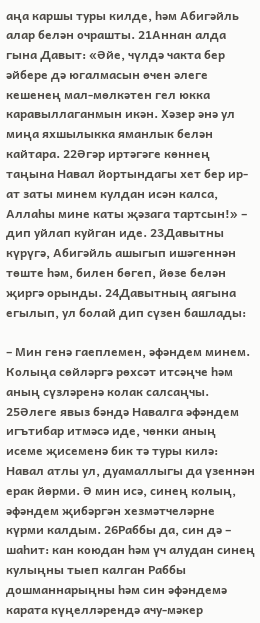аңа каршы туры килде, һәм Абигәйль алар белән очрашты. 21Аннан алда гына Давыт: «Әйе, чүлдә чакта бер әйбере дә югалмасын өчен әлеге кешенең мал-мөлкәтен гел юкка каравыллаганмын икән. Хәзер әнә ул миңа яхшылыкка яманлык белән кайтара. 22Әгәр иртәгәге көннең таңына Навал йортындагы хет бер ир-ат заты минем кулдан исән калса, Аллаһы мине каты җәзага тартсын!» – дип уйлап куйган иде. 23Давытны күрүгә, Абигәйль ашыгып ишәгеннән төште һәм, билен бөгеп, йөзе белән җиргә орынды. 24Давытның аягына егылып, ул болай дип сүзен башлады:

– Мин генә гаеплемен, әфәндем минем. Колыңа сөйләргә рөхсәт итсәңче һәм аның сүзләренә колак салсаңчы.
25Әлеге явыз бәндә Навалга әфәндем игътибар итмәсә иде, чөнки аның исеме җисеменә бик тә туры килә: Навал атлы ул, дуамаллыгы да үзеннән ерак йөрми. Ә мин исә, синең колың, әфәндем җибәргән хезмәтчеләрне күрми калдым. 26Раббы да, син дә – шаһит: кан коюдан һәм үч алудан синең кулыңны тыеп калган Раббы дошманнарыңны һәм син әфәндемә карата күңелләрендә ачу-мәкер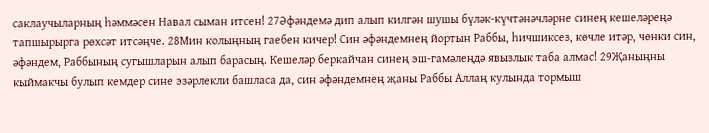саклаучыларның һәммәсен Навал сыман итсен! 27Әфәндемә дип алып килгән шушы бүләк-күчтәнәчләрне синең кешеләреңә тапшырырга рөхсәт итсәңче. 28Мин колыңның гаебен кичер! Син әфәндемнең йортын Раббы, һичшиксез, көчле итәр, чөнки син, әфәндем, Раббының сугышларын алып барасың. Кешеләр беркайчан синең эш-гамәлеңдә явызлык таба алмас! 29Җаныңны кыймакчы булып кемдер сине эзәрлекли башласа да, син әфәндемнең җаны Раббы Аллаң кулында тормыш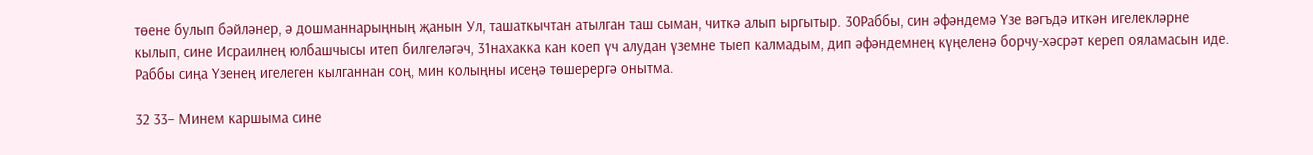төене булып бәйләнер, ә дошманнарыңның җанын Ул, ташаткычтан атылган таш сыман, читкә алып ыргытыр. 30Раббы, син әфәндемә Үзе вәгъдә иткән игелекләрне кылып, сине Исраилнең юлбашчысы итеп билгеләгәч, 31нахакка кан коеп үч алудан үземне тыеп калмадым, дип әфәндемнең күңеленә борчу-хәсрәт кереп ояламасын иде. Раббы сиңа Үзенең игелеген кылганнан соң, мин колыңны исеңә төшерергә онытма.

32 33– Минем каршыма сине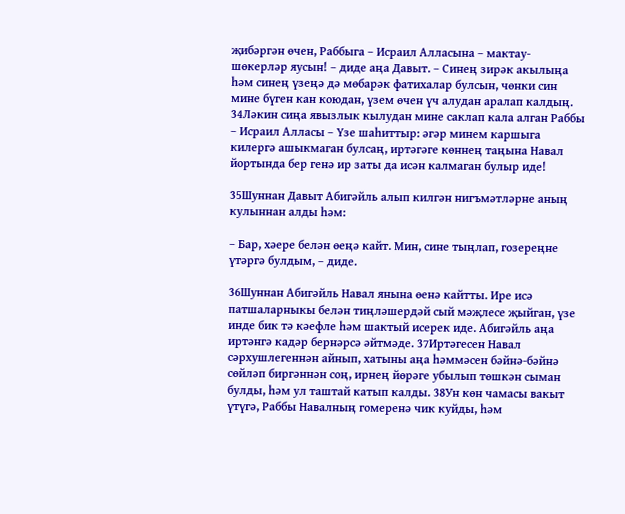җибәргән өчен, Раббыга – Исраил Алласына – мактау-шөкерләр яусын! – диде аңа Давыт. – Синең зирәк акылыңа һәм синең үзеңә дә мөбарәк фатихалар булсын, чөнки син мине бүген кан коюдан, үзем өчен үч алудан аралап калдың. 34Ләкин сиңа явызлык кылудан мине саклап кала алган Раббы – Исраил Алласы – Үзе шаһиттыр: әгәр минем каршыга килергә ашыкмаган булсаң, иртәгәге көннең таңына Навал йортында бер генә ир заты да исән калмаган булыр иде!

35Шуннан Давыт Абигәйль алып килгән нигъмәтләрне аның кулыннан алды һәм:

– Бар, хәере белән өеңә кайт. Мин, сине тыңлап, гозереңне үтәргә булдым, – диде.

36Шуннан Абигәйль Навал янына өенә кайтты. Ире исә патшаларныкы белән тиңләшердәй сый мәҗлесе җыйган, үзе инде бик тә кәефле һәм шактый исерек иде. Абигәйль аңа иртәнгә кадәр бернәрсә әйтмәде. 37Иртәгесен Навал сәрхушлегеннән айнып, хатыны аңа һәммәсен бәйнә-бәйнә сөйләп биргәннән соң, ирнең йөрәге убылып төшкән сыман булды, һәм ул таштай катып калды. 38Ун көн чамасы вакыт үтүгә, Раббы Навалның гомеренә чик куйды, һәм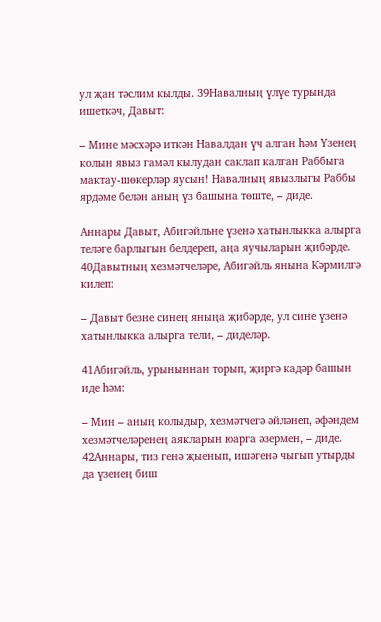ул җан тәслим кылды. 39Навалның үлүе турында ишеткәч, Давыт:

– Мине мәсхәрә иткән Навалдан үч алган һәм Үзенең колын явыз гамәл кылудан саклап калган Раббыга мактау-шөкерләр яусын! Навалның явызлыгы Раббы ярдәме белән аның үз башына төште, – диде.

Аннары Давыт, Абигәйльне үзенә хатынлыкка алырга теләге барлыгын белдереп, аңа яучыларын җибәрде.
40Давытның хезмәтчеләре, Абигәйль янына Кәрмилгә килеп:

– Давыт безне синең яныңа җибәрде, ул сине үзенә хатынлыкка алырга тели, – диделәр.

41Абигәйль, урыныннан торып, җиргә кадәр башын иде һәм:

– Мин – аның колыдыр, хезмәтчегә әйләнеп, әфәндем хезмәтчеләренең аякларын юарга әзермен, – диде.
42Аннары, тиз генә җыенып, ишәгенә чыгып утырды да үзенең биш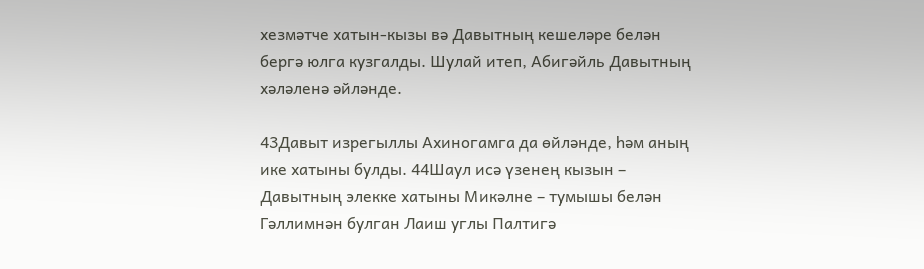хезмәтче хатын-кызы вә Давытның кешеләре белән бергә юлга кузгалды. Шулай итеп, Абигәйль Давытның хәләленә әйләнде.

43Давыт изрегыллы Ахиногамга да өйләнде, һәм аның ике хатыны булды. 44Шаул исә үзенең кызын – Давытның элекке хатыны Микәлне – тумышы белән Гәллимнән булган Лаиш углы Палтигә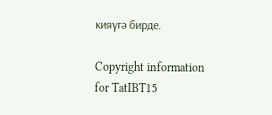кияүгә бирде.

Copyright information for TatIBT15